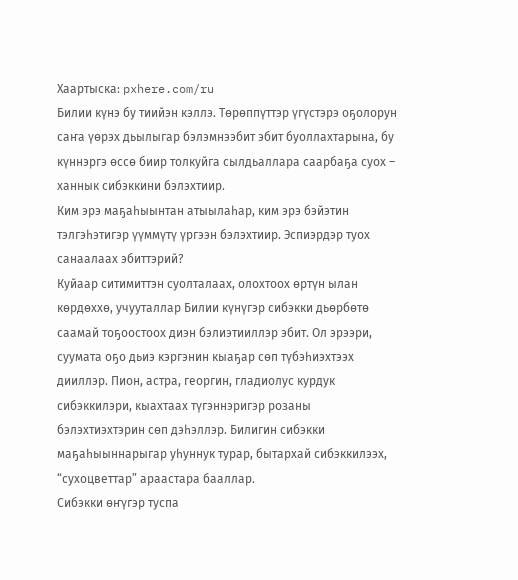Хаартыска: pxhere.com/ru
Билии күнэ бу тиийэн кэллэ. Төрөппүттэр үгүстэрэ оҕолорун саҥа үөрэх дьылыгар бэлэмнээбит эбит буоллахтарына, бу күннэргэ өссө биир толкуйга сылдьаллара саарбаҕа суох – ханнык сибэккини бэлэхтиир.
Ким эрэ маҕаһыынтан атыылаһар, ким эрэ бэйэтин тэлгэһэтигэр үүммүтү үргээн бэлэхтиир. Эспиэрдэр туох санаалаах эбиттэрий?
Куйаар ситимиттэн суолталаах, олохтоох өртүн ылан көрдөххө, учууталлар Билии күнүгэр сибэкки дьөрбөтө саамай тоҕоостоох диэн бэлиэтииллэр эбит. Ол эрээри, суумата оҕо дьиэ кэргэнин кыаҕар сөп түбэһиэхтээх дииллэр. Пион, астра, георгин, гладиолус курдук сибэккилэри, кыахтаах түгэннэригэр розаны бэлэхтиэхтэрин сөп дэһэллэр. Билигин сибэкки маҕаһыыннарыгар уһуннук турар, бытархай сибэккилээх, “сухоцветтар” араастара бааллар.
Сибэкки өҥүгэр туспа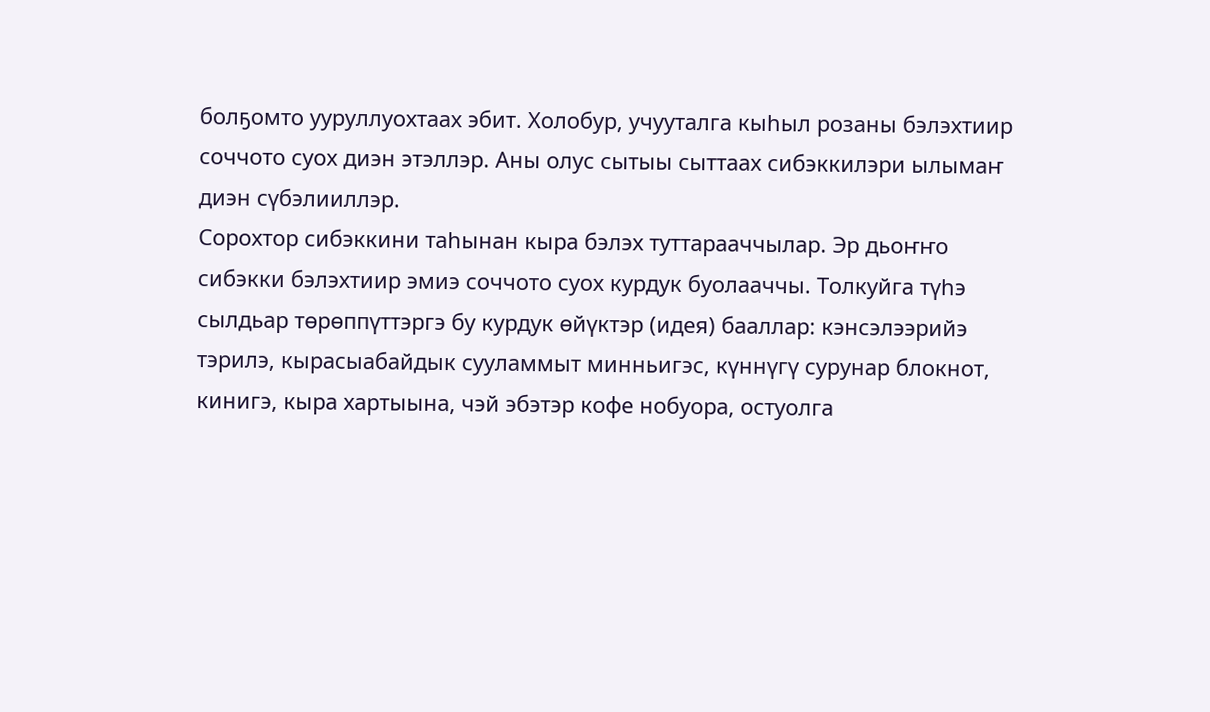болҕомто ууруллуохтаах эбит. Холобур, учууталга кыһыл розаны бэлэхтиир соччото суох диэн этэллэр. Аны олус сытыы сыттаах сибэккилэри ылымаҥ диэн сүбэлииллэр.
Сорохтор сибэккини таһынан кыра бэлэх туттарааччылар. Эр дьоҥҥо сибэкки бэлэхтиир эмиэ соччото суох курдук буолааччы. Толкуйга түһэ сылдьар төрөппүттэргэ бу курдук өйүктэр (идея) бааллар: кэнсэлээрийэ тэрилэ, кырасыабайдык сууламмыт минньигэс, күннүгү сурунар блокнот, кинигэ, кыра хартыына, чэй эбэтэр кофе нобуора, остуолга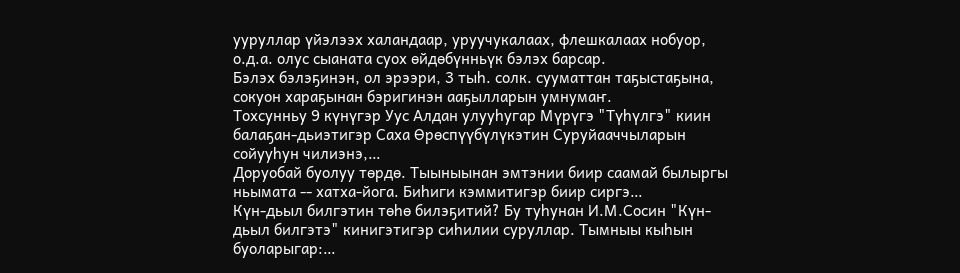ууруллар үйэлээх халандаар, уруучукалаах, флешкалаах нобуор, о.д.а. олус сыаната суох өйдөбүнньүк бэлэх барсар.
Бэлэх бэлэҕинэн, ол эрээри, 3 тыһ. солк. сууматтан таҕыстаҕына, сокуон хараҕынан бэригинэн ааҕылларын умнумаҥ.
Тохсунньу 9 күнүгэр Уус Алдан улууһугар Мүрүгэ "Түһүлгэ" киин балаҕан-дьиэтигэр Саха Өрөспүүбүлүкэтин Суруйааччыларын сойууһун чилиэнэ,…
Доруобай буолуу төрдө. Тыыныынан эмтэнии биир саамай былыргы ньымата -- хатха-йога. Биһиги кэммитигэр биир сиргэ…
Күн-дьыл билгэтин төһө билэҕитий? Бу туһунан И.М.Сосин "Күн-дьыл билгэтэ" кинигэтигэр сиһилии суруллар. Тымныы кыһын буоларыгар:…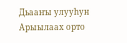Дьааҥы улууһун Арыылаах орто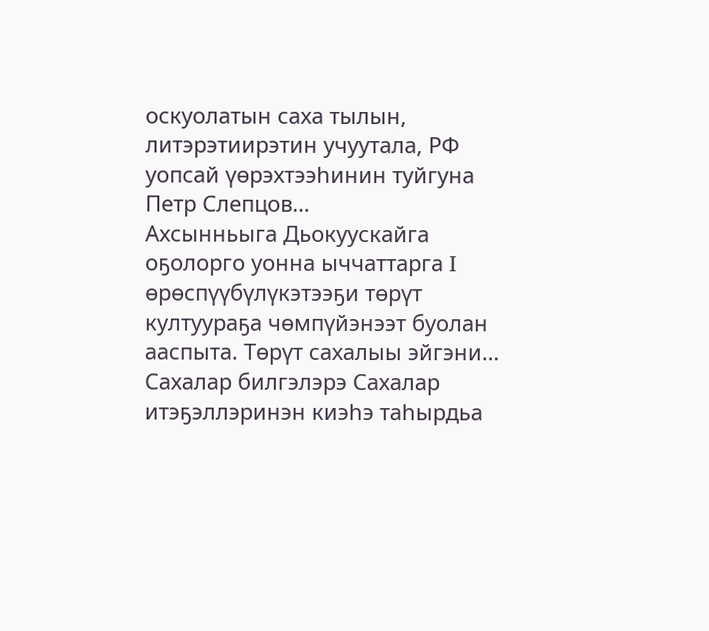оскуолатын саха тылын, литэрэтиирэтин учуутала, РФ уопсай үөрэхтээһинин туйгуна Петр Слепцов…
Ахсынньыга Дьокуускайга оҕолорго уонна ыччаттарга I өрөспүүбүлүкэтээҕи төрүт култуураҕа чөмпүйэнээт буолан ааспыта. Төрүт сахалыы эйгэни…
Сахалар билгэлэрэ Сахалар итэҕэллэринэн киэһэ таһырдьа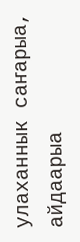улаханнык саҥарыа, айдаарыа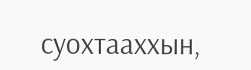суохтааххын,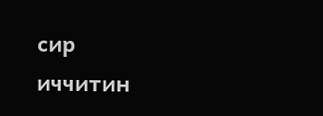сир иччитин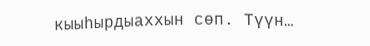кыыһырдыаххын сөп. Түүн…